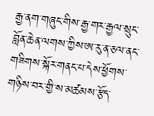རྒྱ་ནག་གཞུང་གིས་རྒྱ་གར་རྒྱལ་སྲུང་བློན་ཆེན་ལགས་ཀྱིས་ཨ་རུ་ན་ཅལ་ནང་གཟིགས་སྐོར་གནང་པ་དེས་ཕྱོགས་གཉིས་བར་གྱི་ས་མཚམས་རྩོད་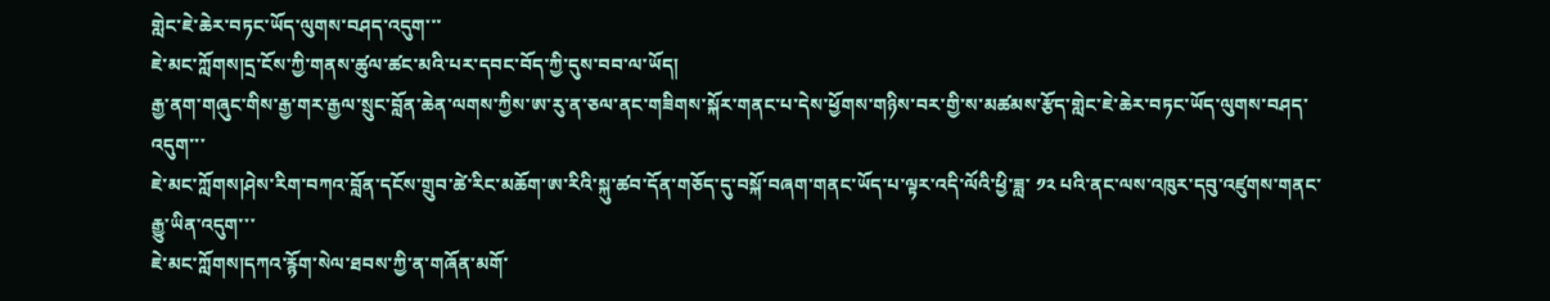གླེང་ཇེ་ཆེར་བཏང་ཡོད་ལུགས་བཤད་འདུག་་་
ཇེ་མང་ཀློགས།དྲ་ངོས་ཀྱི་གནས་ཚུལ་ཚང་མའི་པར་དབང་བོད་ཀྱི་དུས་བབ་ལ་ཡོད།
རྒྱ་ནག་གཞུང་གིས་རྒྱ་གར་རྒྱལ་སྲུང་བློན་ཆེན་ལགས་ཀྱིས་ཨ་རུ་ན་ཅལ་ནང་གཟིགས་སྐོར་གནང་པ་དེས་ཕྱོགས་གཉིས་བར་གྱི་ས་མཚམས་རྩོད་གླེང་ཇེ་ཆེར་བཏང་ཡོད་ལུགས་བཤད་འདུག་་་
ཇེ་མང་ཀློགས།ཤེས་རིག་བཀའ་བློན་དངོས་གྲུབ་ཚེ་རིང་མཆོག་ཨ་རིའི་སྐུ་ཚབ་དོན་གཅོད་དུ་བསྐོ་བཞག་གནང་ཡོད་པ་ལྟར་འདི་ལོའི་ཕྱི་ཟླ་ ༡༢ པའི་ནང་ལས་འཁུར་དབུ་འཛུགས་གནང་རྒྱུ་ཡིན་འདུག་་་
ཇེ་མང་ཀློགས།དཀའ་རྙོག་སེལ་ཐབས་ཀྱི་ན་གཞོན་མགོ་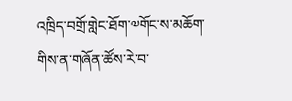འཁྲིད་བགྲོ་གླེང་ཐོག་༧གོང་ས་མཆོག་གིས་ན་གཞོན་ཚོས་རེ་བ་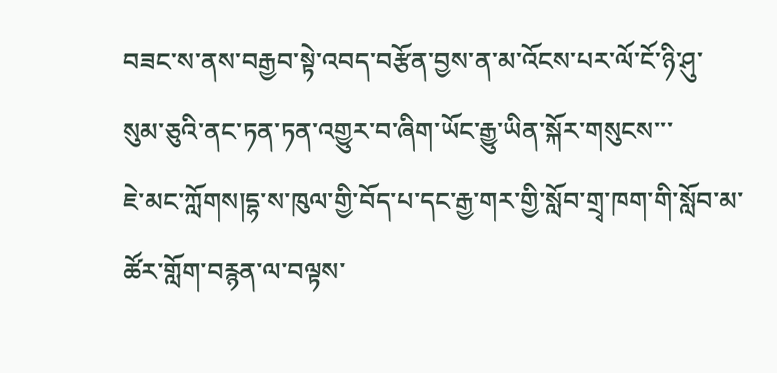བཟང་ས་ནས་བརྒྱབ་སྟེ་འབད་བརྩོན་བྱས་ན་མ་འོངས་པར་ལོ་ངོ་ཉི་ཤུ་སུམ་ཅུའི་ནང་ཏན་ཏན་འགྱུར་བ་ཞིག་ཡོང་རྒྱུ་ཡིན་སྐོར་གསུངས་་་
ཇེ་མང་ཀློགས།དྷ་ས་ཁུལ་གྱི་བོད་པ་དང་རྒྱ་གར་གྱི་སློབ་གྲྭ་ཁག་གི་སློབ་མ་ཚོར་གློག་བརྙན་ལ་བལྟས་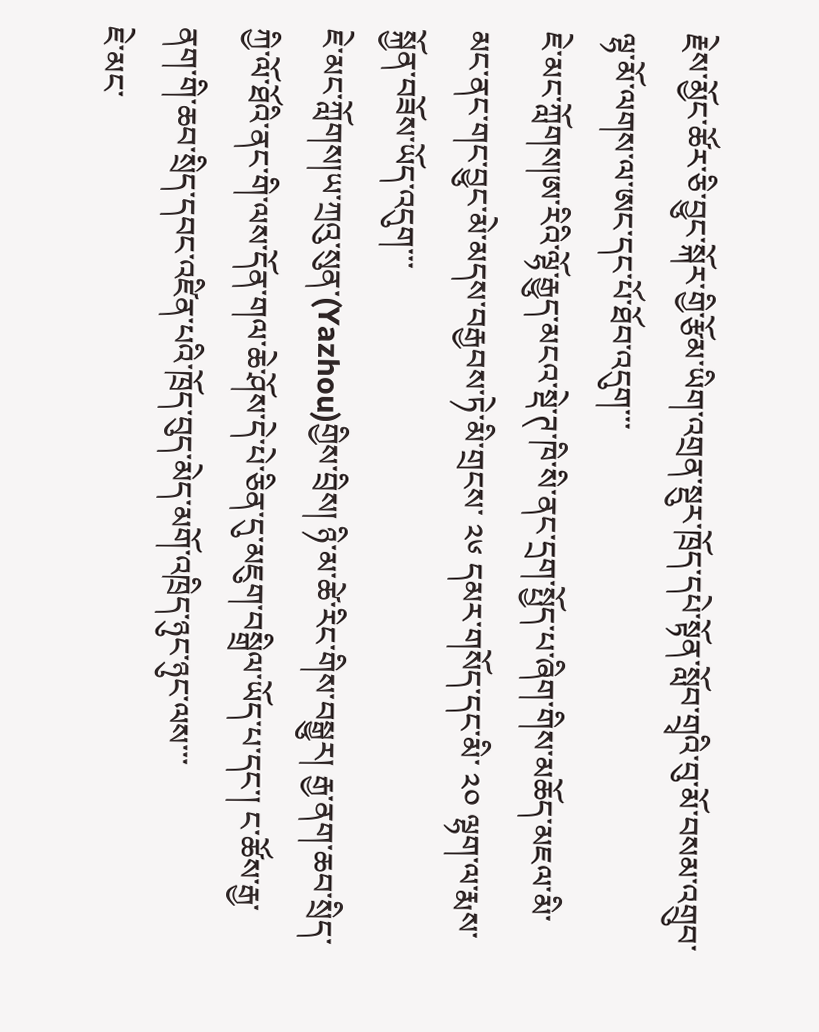རྗེས་མྱོང་ཚོར་ཅི་བྱུང་སྐོར་གྱི་རྩོམ་ཡིག་འགྲན་སྡུར་ཁྲོད་དཔེ་སྟོན་སློབ་གྲྭའི་བུ་མོ་བསམ་འགྲུབ་ལྷ་མོ་ལགས་ལ་ཨང་དང་པོ་ཐོབ་འདུག་་་
ཇེ་མང་ཀློགས།ཨ་རིའི་ལྷོ་རྒྱུད་མངའ་སྡེ་ཊ་ཁི་སི་ནང་དྲག་སྤྱོད་པ་ཞིག་གིས་མཆོད་མཇལ་མི་མང་ནང་གང་བྱུང་མེ་མདས་བརྒྱབས་ཏེ་མི་གྲངས་ ༢༦ དམར་གསོད་དང་མི་ ༢༠ ལྷག་ལ་རྨས་སྐྱོན་བཟོས་ཡོད་འདུག་་་
ཇེ་མང་ཀློགས།ཡ་ཀྲའུ་སུན་(Yazhou)གྱིས་བྲིས། ཉི་མ་ཚེ་རིང་གིས་བསྒྱུར། རྒྱ་ནག་ཆབ་སྲིད་ཀྱི་ལོ་ཐོའི་ནང་གི་ལས་དོན་གལ་ཆེ་ཤོས་དེ་པེ་ཅིན་དུ་མཇུག་བསྒྲིལ་ཡོད་པ་དང་། ང་ཚོས་རྒྱ་ནག་གི་ཆབ་སྲིད་དབང་འཛིན་པའི་ཁྲོད་བུད་མེད་མགོ་འཁྲིད་ཉུང་ཉུང་ལས་་་
ཇེ་མང་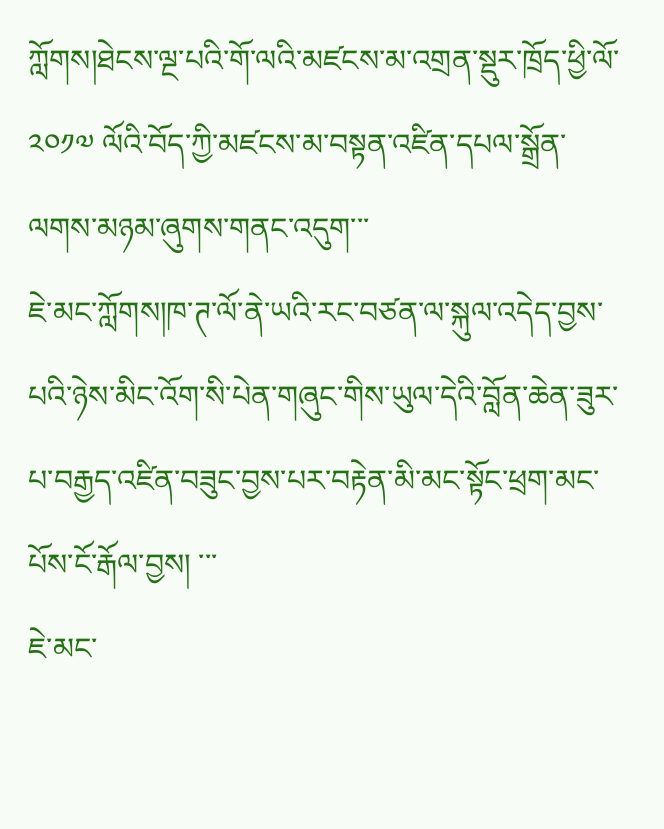ཀློགས།ཐེངས་ལྔ་པའི་གོ་ལའི་མཛངས་མ་འགྲན་སྡུར་ཁྲོད་ཕྱི་ལོ་ ༢༠༡༧ ལོའི་བོད་ཀྱི་མཛངས་མ་བསྟན་འཛིན་དཔལ་སྒྲོན་ལགས་མཉམ་ཞུགས་གནང་འདུག་་་
ཇེ་མང་ཀློགས།ཁ་ཊ་ལོ་ནེ་ཡའི་རང་བཙན་ལ་སྐུལ་འདེད་བྱས་པའི་ཉེས་མིང་འོག་སི་པེན་གཞུང་གིས་ཡུལ་དེའི་བློན་ཆེན་ཟུར་པ་བརྒྱད་འཛིན་བཟུང་བྱས་པར་བརྟེན་མི་མང་སྟོང་ཕྲག་མང་པོས་ངོ་རྒོལ་བྱས། ་་་
ཇེ་མང་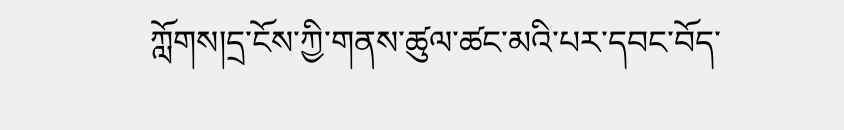ཀློགས།དྲ་ངོས་ཀྱི་གནས་ཚུལ་ཚང་མའི་པར་དབང་བོད་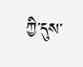ཀྱི་དུས་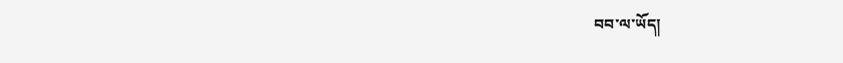བབ་ལ་ཡོད།